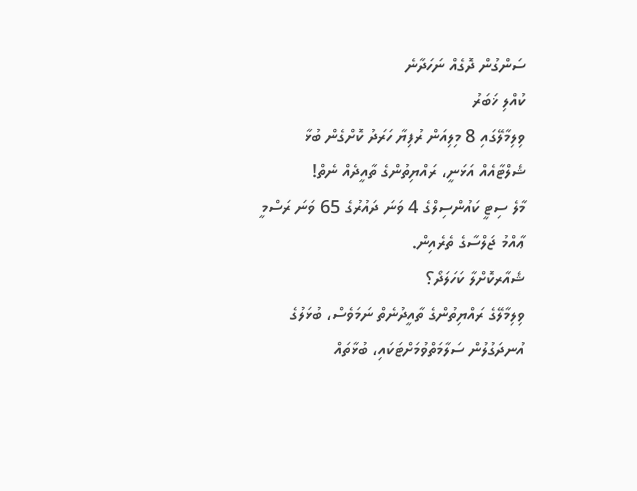ސަންގުން ދޮގެއް ނަހަދާނެ
ކުއްލި ޚަބަރު
ވިލިމާލޭގައި 8 މިލިއަން ރުފިޔާ ހަރަދު ކޮށްގެން ބުޅާ ޝެލްޓާއެއް އަޅަނީ، ރައްޔިތުންގެ ތާއީދެއް ނެތް!
މާލެ ސިޓީ ކައުންސިލްގެ 4 ވަނަ ދައުރުގެ 65 ވަނަ ރަސްމީ ޢާއްމު ޖަލްސާގެ ތެރެއިން.
ޝެއާރކޮށްލާ ކަހަލަދޯ؟
ވިލިމާލޭގެ ރައްޔިތުންގެ ތާއީދުނެތް ނަމަވެސް، ބުޅަލުގެ އުނދަގުލުން ސަލާމަތްވުމަށްޓަކައި، ބުޅާތައް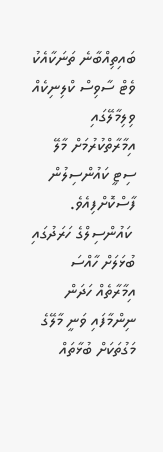ބައިތިއްބާނެ ތަނަކާއެކު ވެޓް ސާވިސް ކްލިނިކެއް ވިލިމާލޭގައި އިމާރާތްކުރުމަށް މާލޭ ސިޓީ ކައުންސިލުން ފާސްކޮށްފިއެވެ.
 ކައުންސިލްގެ ހަރަދުގައި ބުޅަލަށް ހާއްސަ އިމާރާތެއް ހަދަން ނިންމާފައި ވަނީ މާލޭގެ މަގުތަކަށް ބުޅާތައް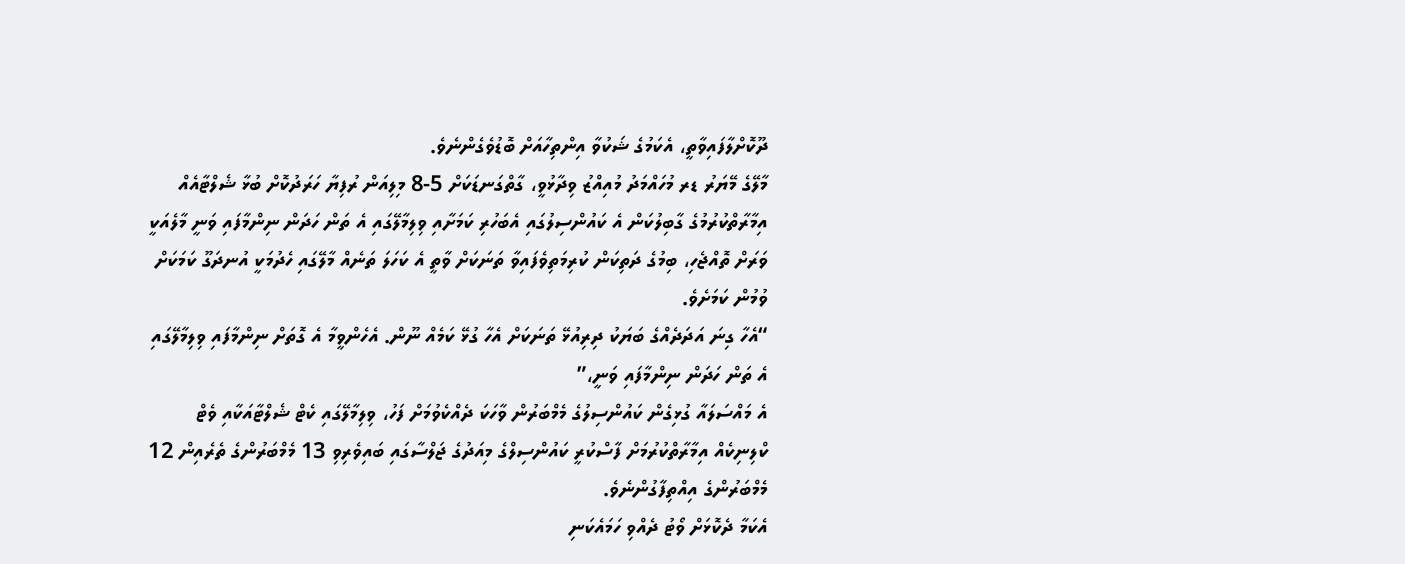ދޫކޮށްލާފައިވާތީ، އެކަމުގެ ޝަކުވާ އިންތިހާއަށް ބޮޑުވެގެންނެވެ.
މާލޭގެ މޭޔަރު ޑރ މުހައްމަދު މުއިއްޒު ވިދާޅުވީ، ގާތްގަނޑަކަށް 5-8 މިލިއަން ރުފިޔާ ހަރަދުކޮށް ބުޅާ ޝެލްޓާއެއް އިމާރާތްކުރުމުގެ ގާބިލުކަން އެ ކައުންސިލުގައި އެބަހުރި ކަމަށާއި ވިލިމާލޭގައި އެ ތަން ހަދަން ނިންމާފައި ވަނީ މާލެއަކީ ވަރަށް ތޮއްޖެހި، ބިމުގެ ދަތިކަން ކުރިމަތިވެފައިވާ ތަނަކަށް ވާތީ އެ ކަހަލަ ތަނެއް މާލޭގައި ހެދުމަކީ އުނދަގޫ ކަމަކަށް ވުމުން ކަމަށެވެ.
“އެހާ ގިނަ އަދަދެއްގެ ބަޔަކު ދިރިއުޅޭ ތަނަކަށް އެހާ ގުޅޭ ކަމެއް ނޫން. އެހެންވީމާ އެ ގޮތަށް ނިންމާފައި ވިލިމާލޭގައި އެ ތަން ހަދަން ނިންމާފައި ވަނީ،”
އެ މައްސަލައާ ގުޅިގެން ކައުންސިލުގެ މެމްބަރުން ވާހަކަ ދެއްކެވުމަށް ފަހު، ވިލިމާލޭގައި ކެޓް ޝެލްޓާއަކާއި ވެޓް ކްލިނިކެއް އިމާރާތްކުރުމަށް ފާސްކުރީ ކައުންސިލްގެ މިއަދުގެ ޖަލްސާގައި ބައިވެރިވި 13 މެމްބަރުންގެ ތެރެއިން 12 މެމްބަރުންގެ އިއްތިފާގުންނެވެ.
އެކަމާ ދެކޮޅަށް ވޯޓު ދެއްވި ހަމައެކަނި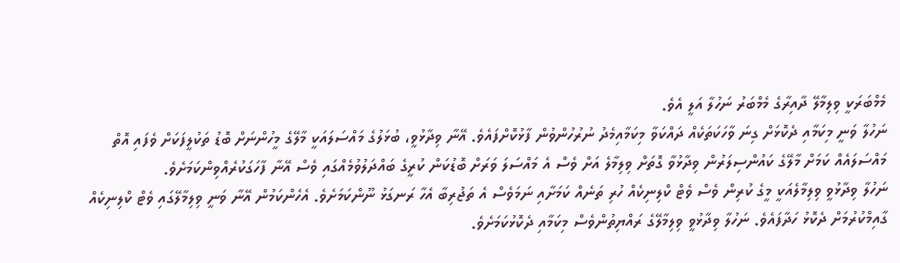މެމްބަރަކީ ވިލިމާލޭ ދާއިރާގެ މެމްބަރު ނަހުލާ އަލީ އެވެ.
ނަހުލާ ވަނީ މިކަމާއި ދެކޮޅަށް ގިނަ ވާހަކަތަކެއް ދައްކަވާ މިކަމާއިމެދު ނުރުހުންވުން ފާޅުކޮށްފައެވެ. އޭނާ ވިދާޅުވީ، ބުޅަލުގެ މައްސަލައަކީ މާލޭގެ މީހުންނަށް ބޮޑު ތަކުލީފަކަށް ވެފައި އޮތް މައްސަލައެއް ކަމަށް މާލޭގެ ކައުންސިލަރުން ވިދާޅުވާ ގޮތަށް ވިލިމާލެ އަށް ވެސް އެ މައްސަލަ ވަރަށް ބޮޑުކަން ކުރީގެ ބައްދަލުވުމެއްގައި ވެސް އޭނާ ފާހަގަކުރެއްވިންކަމަށެވެ.
ނަހުލާ ވިދާޅުވީ ވިލިމާލެއަކީ މީގެ ކުރިން ވެސް ވެޓް ކްލިނިކެއް ހުރި ތަނެއް ކަމަށާއި ނަމަވެސް އެ ތަޖުރިބާ އެހާ ރަނގަޅު ނޫންކަމަށެވެ. އެހެންކަމުން އޭނާ ވަނީ ވިލިމާލޭގައި ވެޓް ކްލިނިކެއް ގާއިމްކުރުމަށް ދެކޮޅު ހަދާފައެވެ. ނަހުލާ ވިދާޅުވީ ވިލިމާލޭގެ ރައްޔިތުންވެސް މިކަމާއި ދެކޮޅުކަމަށެވެ.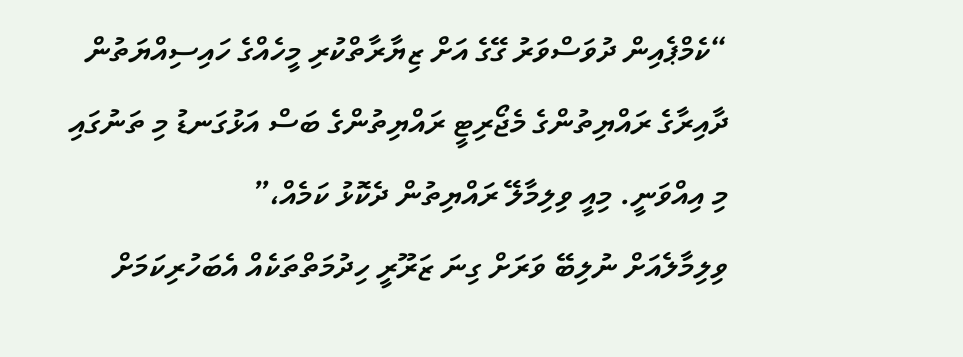“ކެމްޕެއިން ދުވަސްވަރު ގޭގެ އަށް ޒިޔާރާތްކުރި މީހެއްގެ ހައިސިއްޔަތުން ދާއިރާގެ ރައްޔިތުންގެ މެޖޯރިޓީ ރައްޔިތުންގެ ބަސް އަޅުގަނޑު މި ތަނުގައި މި އިއްވަނީ. މިއީ ވިލިމާލޭ ރައްޔިތުން ދެކޮޅު ކަމެއް،”
ވިލިމާލެއަށް ނުލިބޭ ވަރަށް ގިނަ ޒަރޫރީ ހިދުމަތްތަކެއް އެބަހުރިކަމަށް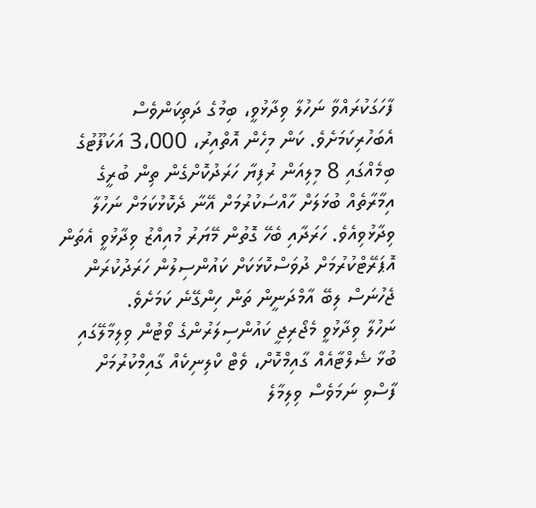ފާހަގަކުރައްވާ ނަހުލާ ވިދާޅުވީ، ބިމުގެ ދަތިކަންވެސް އެބަހުރިކަމަށެވެ. ކަން މިހެން އޮތްއިރު، 3،000 އަކަފޫޓުގެ ބިމެއްގައި 8 މިލިއަން ރުފިޔާ ހަރަދުކޮށްގެން ތިން ބުރީގެ އިމާރާތެއް ބުޅަލަށް ހާއްސަކުރުމަށް އޭނާ ދެކޮޅުކަމަށް ނަހުލާ ވިދާޅުވިއެވެ. ހަރަދާއި ބެހޭ ގޮތުން މޭޔަރު މުއިއްޒު ވިދާޅުވީ އެތަން އޮޕަރޭޓްކުރުމަށް ދުވަސްކޮޅަކަށް ކައުންސިލުން ހަރަދުކުރަން ޖެހުނަސް ލިބޭ އާމްދަނީން ތަން ހިންގޭނެ ކަމަށެވެ.
ނަހުލާ ވިދާޅުވީ މެޖޯރިޖީ ކައުންސިލަރުންގެ ވޯޓުން ވިލިމާލޭގައި ބުޅާ ޝެލްޓާއެއް ގާއިމްކޮށް، ވެޓް ކްލިނިކެއް ގާއިމްކުރުމަށް ފާސްވި ނަމަވެސް ވިލިމާލެ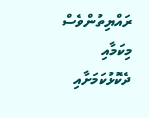ރައްޔިތުންވެސް މިކަމާއި ދެކޮޅުކަމަށާއި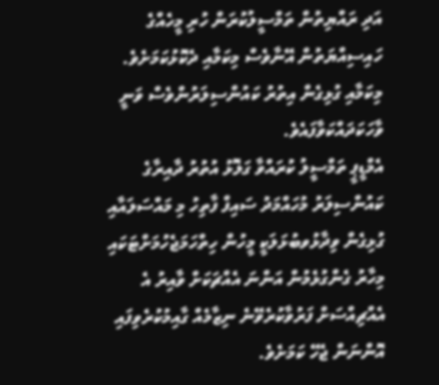އަދި ރައްޔިތުން ތަމްސީލުކުރަން ހުރި މީހެއްގެ ހައިސިއްޔަތުން އޭނާވެސް މިކަމާއި ދެކޮޅުކަމަށެވެ.
މިކަމާއި ގުޅިގެން އިތުރު ކައުންސިލަރުންވެސް ވަނީ ވާހަކަދައްކަވާފައެވެ.
އެމްޑީޕީ ތަމްސީލު ކުރައްވާ ގަލޮޅު އުތުރު ދާއިރާގެ ކައުންސިލަރު މުހައްމަދު ސައިފް ފާތިހު މި މައްސަލައާއި ގުޅިގެން ވިދާޅުވބުޅަލަކީ މީހުން ހިތްހަމަޖެހުމަށްޓަކައި މިހާރު ގެންގުޅެމުން އަންނަ އެއްޗަކަށް ވާއިރު އެ އެއްޗިއްސަށް ފަރުވާކުރެވޭނެ ނިޒާމެއް ގާއިމުކުރެވިފައި އޮންނަން ޖެހޭ ކަމަށެވެ.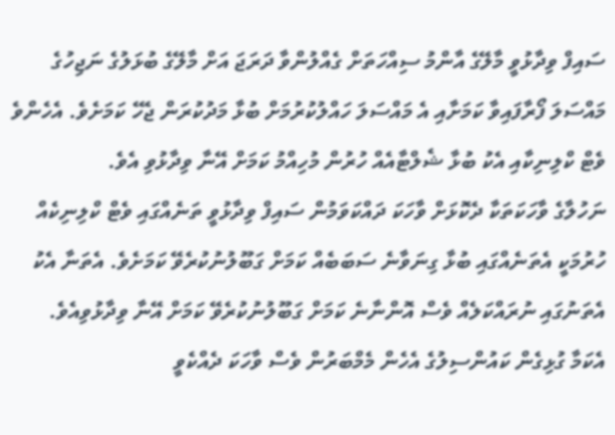ސައިފް ވިދާޅުވީ މާލޭގެ އާންމު ސިއްހަތަށް ގެއްލުންވާ ދަރަޖަ އަށް މާލޭގެ ބުޅަލުގެ ނަޖިހުގެ މައްސަލަ ފޯރާފައިވާ ކަމަށާއި އެ މައްސަލަ ހައްލުކުރުމަށް ބުޅާ މަދުކުރަން ޖެހޭ ކަމަށެވެ. އެހެންވެ ވެޓް ކްލިނިކާއި އެކު ބުޅާ ޝެލްޓާއެއް ހުރުން މުހިއްމު ކަމަށް އޭނާ ވިދާޅުވި އެވެ.
ނަހުލާގެ ވާހަކަތަކާ ދެކޮޅަށް ވާހަކަ ދައްކަވަމުން ސައިފް ވިދާޅުވީ ތަނެއްގައި ވެޓް ކްލިނިކެއް ހުރުމަކީ އެތަނެއްގައި ބުޅާ ގިނަވާނެ ސަބަބެއް ކަމަށް ގަބޫލުނުކުރެވޭ ކަމަށެވެ. އެތަނާ އެކު އެތަނުގައި ނުރައްކަލެއް ވެސް އޮންނާނެ ކަމަށް ގަބޫލުނުކުރެވޭ ކަމަށް އޭނާ ވިދާޅުވިއެވެ.
އެކަމާ ގުޅިގެން ކައުންސިލުގެ އެހެން މެމްބަރުން ވެސް ވާހަކަ ދެއްކެވީ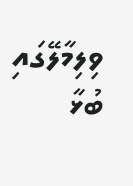ވިލިމާލޭގައި ބުޅާ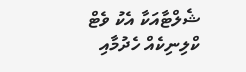ޝެލްޓާއަކާ އެކު ވެޓް ކްލިނިކެއް ހެދުމާއި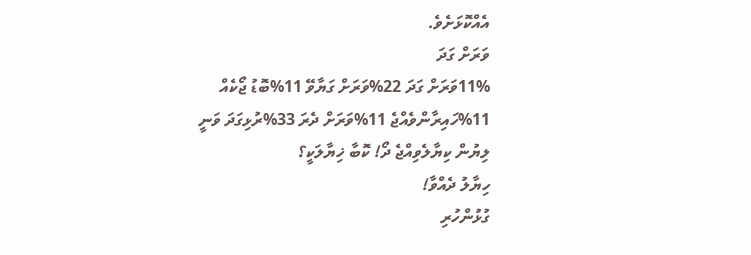އެއްކޮޅަށެވެ.
ވަރަށް ގަދަ
11%ވަރަށް ގަދަ 22%ވަރަށް ގަޔާވޭ 11%ބޮޑު ޖޯކެއް 11%ހައިރާންވެއްޖެ 11%ވަރަށް ދެރަ 33%ރުޅިގަދަ ވަނީ
ލިޔުން ކިޔާލެވިއްޖެ ދޯ! ކޮބާ ޚިޔާލަކީ؟
ހިޔާލު ދެއްވާ!
ގުޅުންހުރި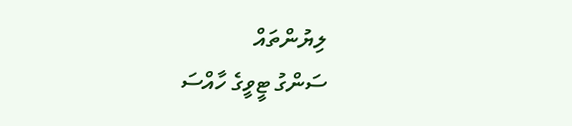ލިޔުންތައް
ސަންގު ޓީވީގެ ހާއްސަ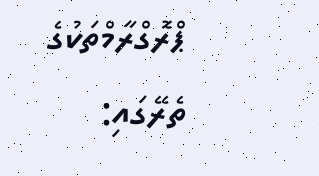ޕްރޮގްރާމްތަކުގެ ތެރޭގައި: